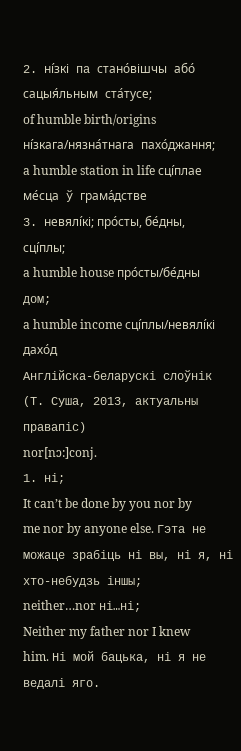2. ні́зкі па стано́вішчы або́ сацыя́льным ста́тусе;
of humble birth/origins ні́зкага/нязна́тнага пахо́джання;
a humble station in life сці́плае ме́сца ў грама́дстве
3. невялі́кі; про́сты, бе́дны, сці́плы;
a humble house про́сты/бе́дны дом;
a humble income сці́плы/невялі́кі дахо́д
Англійска-беларускі слоўнік (Т. Суша, 2013, актуальны правапіс)
nor[nɔ:]conj.
1. ні;
It can’t be done by you nor by me nor by anyone else. Гэта не можаце зрабіць ні вы, ні я, ні хто-небудзь іншы;
neither…nor ні…ні;
Neither my father nor I knew him. Ні мой бацька, ні я не ведалі яго.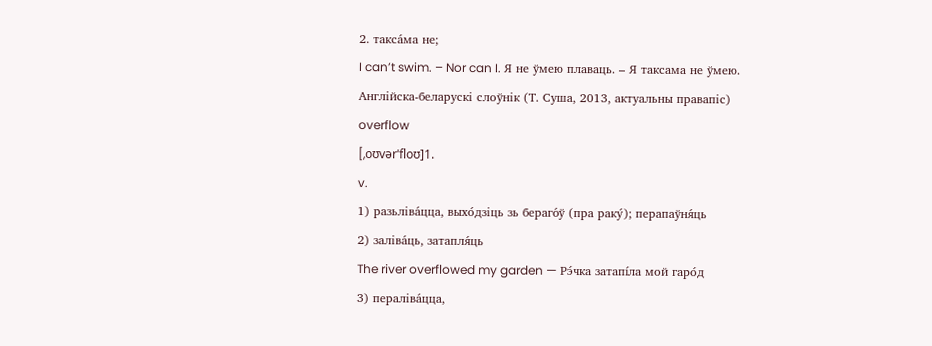2. такса́ма не;
I can’t swim. – Nor can I. Я не ўмею плаваць. – Я таксама не ўмею.
Англійска-беларускі слоўнік (Т. Суша, 2013, актуальны правапіс)
overflow
[,oʊvərˈfloʊ]1.
v.
1) разьліва́цца, выхо́дзіць зь бераго́ў (пра раку́); перапаўня́ць
2) заліва́ць, затапля́ць
The river overflowed my garden — Рэ́чка затапі́ла мой гаро́д
3) пераліва́цца,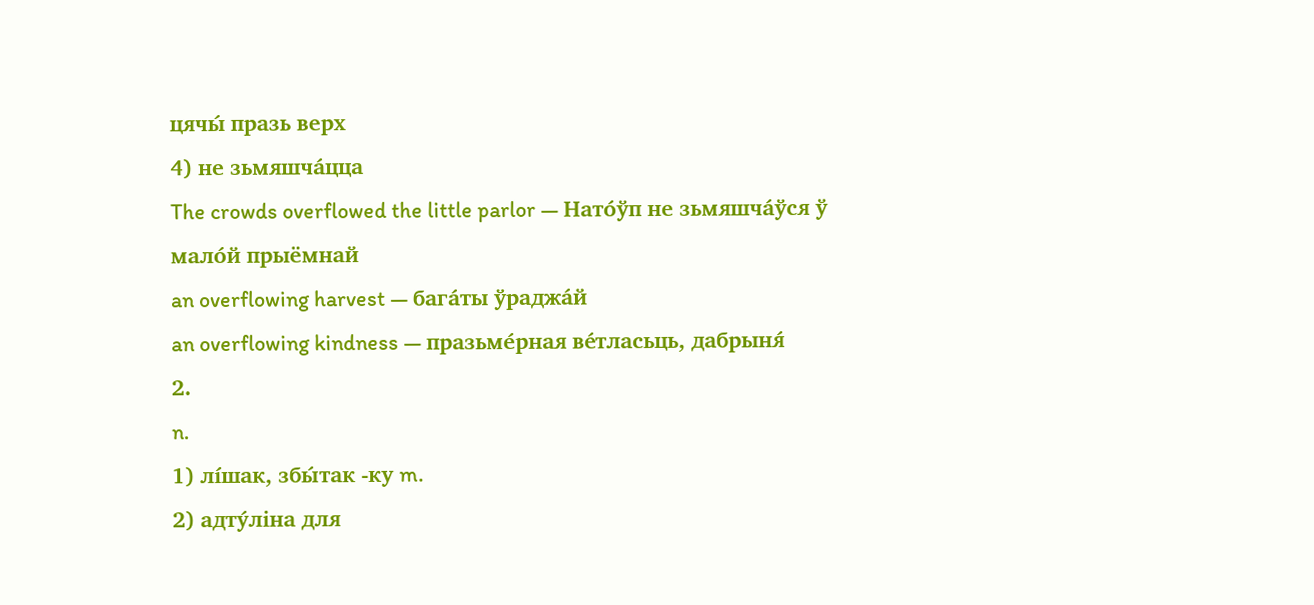цячы́ празь верх
4) не зьмяшча́цца
The crowds overflowed the little parlor — Нато́ўп не зьмяшча́ўся ў мало́й прыёмнай
an overflowing harvest — бага́ты ўраджа́й
an overflowing kindness — празьме́рная ве́тласьць, дабрыня́
2.
n.
1) лі́шак, збы́так -ку m.
2) адту́ліна для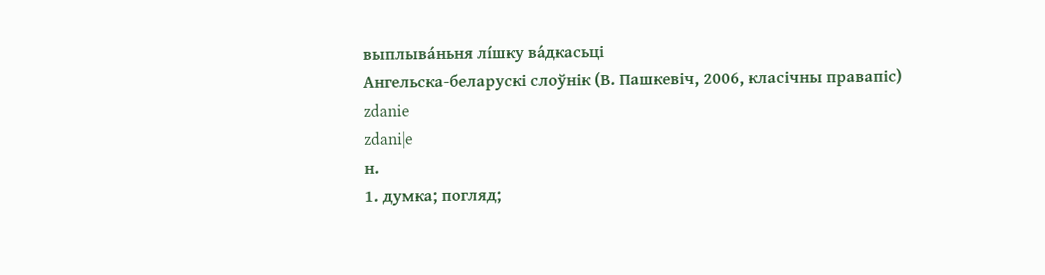выплыва́ньня лі́шку ва́дкасьці
Ангельска-беларускі слоўнік (В. Пашкевіч, 2006, класічны правапіс)
zdanie
zdani|e
н.
1. думка; погляд;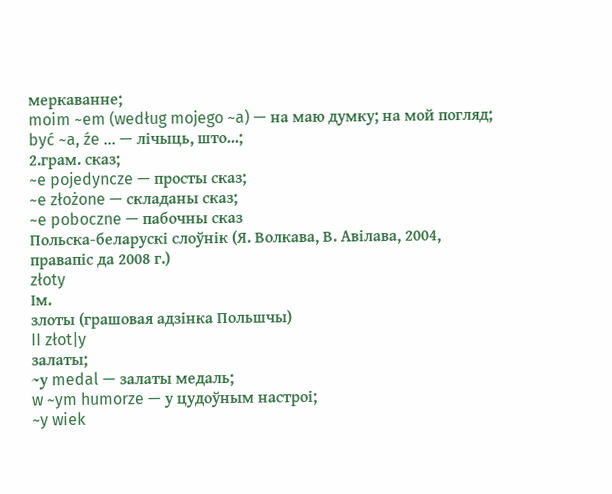меркаванне;
moim ~em (według mojego ~a) — на маю думку; на мой погляд;
być ~a, źe ... — лічыць, што...;
2.грам. сказ;
~e pojedyncze — просты сказ;
~e złożone — складаны сказ;
~e poboczne — пабочны сказ
Польска-беларускі слоўнік (Я. Волкава, В. Авілава, 2004, правапіс да 2008 г.)
złoty
Iм.
злоты (грашовая адзінка Польшчы)
II złot|y
залаты;
~у medal — залаты медаль;
w ~ym humorze — у цудоўным настроі;
~y wiek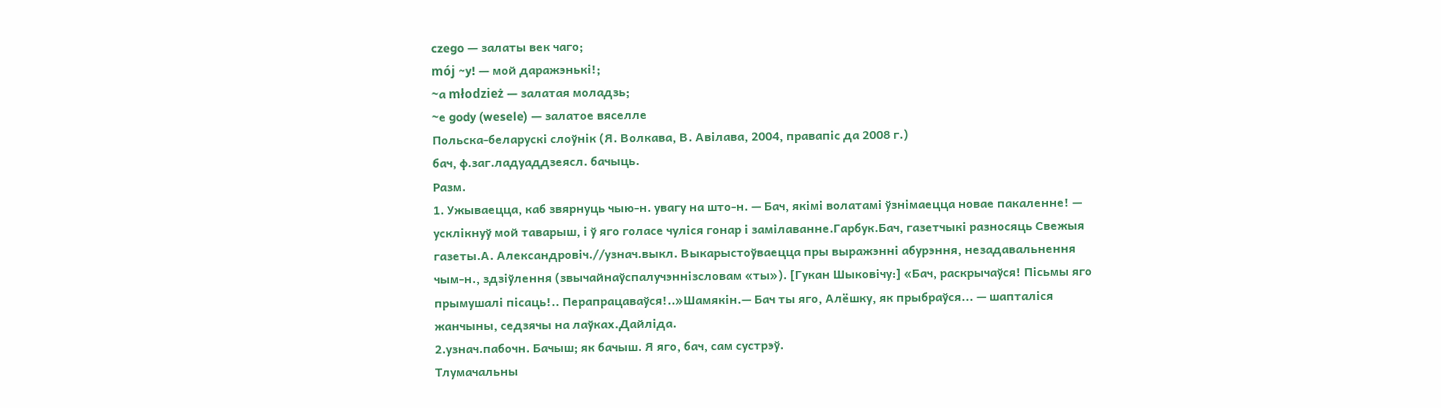czego — залаты век чаго;
mój ~y! — мой даражэнькі!;
~а młodzież — залатая моладзь;
~е gody (wesele) — залатое вяселле
Польска-беларускі слоўнік (Я. Волкава, В. Авілава, 2004, правапіс да 2008 г.)
бач, ф.заг.ладуаддзеясл. бачыць.
Разм.
1. Ужываецца, каб звярнуць чыю‑н. увагу на што‑н. — Бач, якімі волатамі ўзнімаецца новае пакаленне! — усклікнуў мой таварыш, і ў яго голасе чуліся гонар і замілаванне.Гарбук.Бач, газетчыкі разносяць Свежыя газеты.А. Александровіч.//узнач.выкл. Выкарыстоўваецца пры выражэнні абурэння, незадавальнення чым‑н., здзіўлення (звычайнаўспалучэннізсловам «ты»). [Гукан Шыковічу:] «Бач, раскрычаўся! Пісьмы яго прымушалі пісаць!.. Перапрацаваўся!..»Шамякін.— Бач ты яго, Алёшку, як прыбраўся... — шапталіся жанчыны, седзячы на лаўках.Дайліда.
2.узнач.пабочн. Бачыш; як бачыш. Я яго, бач, сам сустрэў.
Тлумачальны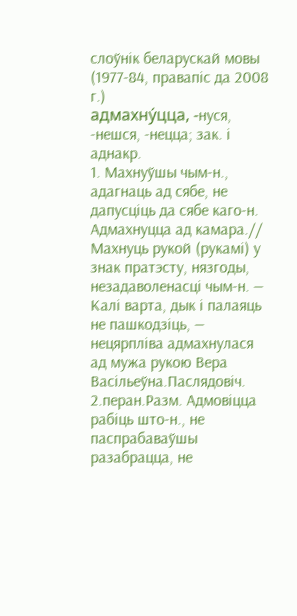слоўнік беларускай мовы (1977-84, правапіс да 2008 г.)
адмахну́цца, ‑нуся, ‑нешся, ‑нецца; зак. і аднакр.
1. Махнуўшы чым‑н., адагнаць ад сябе, не дапусціць да сябе каго‑н. Адмахнуцца ад камара.// Махнуць рукой (рукамі) у знак пратэсту, нязгоды, незадаволенасці чым‑н. — Калі варта, дык і палаяць не пашкодзіць, — нецярпліва адмахнулася ад мужа рукою Вера Васільеўна.Паслядовіч.
2.перан.Разм. Адмовіцца рабіць што‑н., не паспрабаваўшы разабрацца, не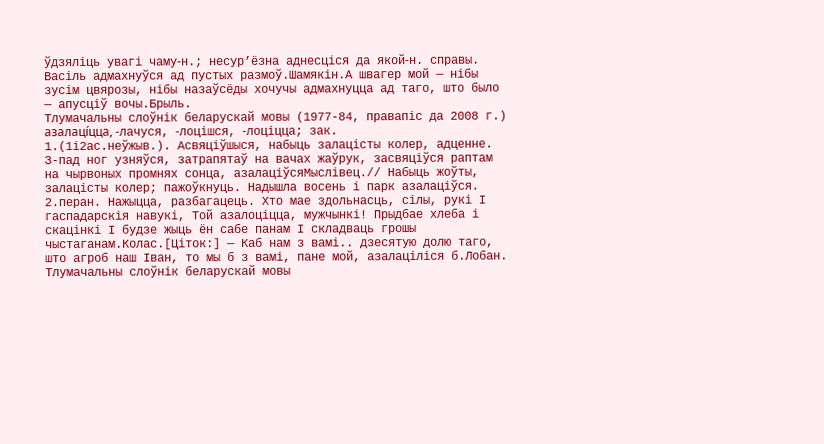ўдзяліць увагі чаму‑н.; несур’ёзна аднесціся да якой‑н. справы. Васіль адмахнуўся ад пустых размоў.Шамякін.А швагер мой — нібы зусім цвярозы, нібы назаўсёды хочучы адмахнуцца ад таго, што было — апусціў вочы.Брыль.
Тлумачальны слоўнік беларускай мовы (1977-84, правапіс да 2008 г.)
азалаці́цца, ‑лачуся, ‑лоцішся, ‑лоціцца; зак.
1.(1і2ас.неўжыв.). Асвяціўшыся, набыць залацісты колер, адценне. З-пад ног узняўся, затрапятаў на вачах жаўрук, засвяціўся раптам на чырвоных промнях сонца, азалаціўсяМыслівец.// Набыць жоўты, залацісты колер; пажоўкнуць. Надышла восень і парк азалаціўся.
2.перан. Нажыцца, разбагацець. Хто мае здольнасць, сілы, рукі І гаспадарскія навукі, Той азалоціцца, мужчынкі! Прыдбае хлеба і скацінкі І будзе жыць ён сабе панам І складваць грошы чыстаганам.Колас.[Ціток:] — Каб нам з вамі.. дзесятую долю таго, што агроб наш Іван, то мы б з вамі, пане мой, азалаціліся б.Лобан.
Тлумачальны слоўнік беларускай мовы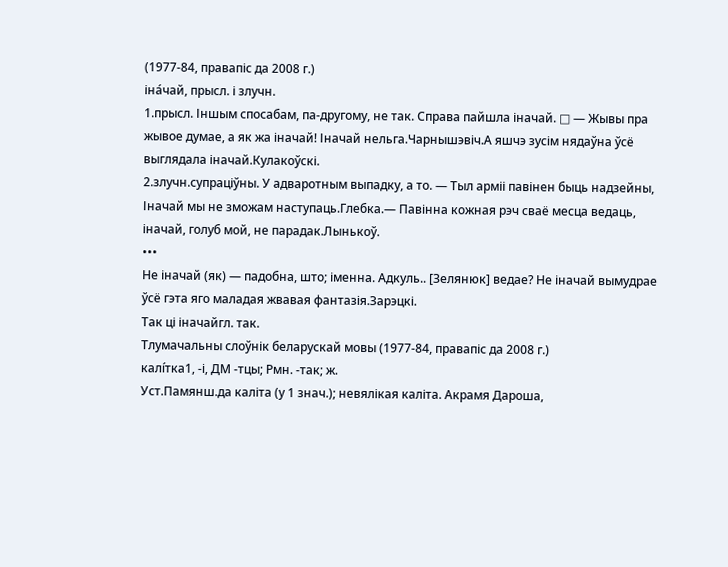(1977-84, правапіс да 2008 г.)
іна́чай, прысл. і злучн.
1.прысл. Іншым спосабам, па-другому, не так. Справа пайшла іначай. □ — Жывы пра жывое думае, а як жа іначай! Іначай нельга.Чарнышэвіч.А яшчэ зусім нядаўна ўсё выглядала іначай.Кулакоўскі.
2.злучн.супраціўны. У адваротным выпадку, а то. — Тыл арміі павінен быць надзейны, Іначай мы не зможам наступаць.Глебка.— Павінна кожная рэч сваё месца ведаць, іначай, голуб мой, не парадак.Лынькоў.
•••
Не іначай (як) — падобна, што; іменна. Адкуль.. [Зелянюк] ведае? Не іначай вымудрае ўсё гэта яго маладая жвавая фантазія.Зарэцкі.
Так ці іначайгл. так.
Тлумачальны слоўнік беларускай мовы (1977-84, правапіс да 2008 г.)
калі́тка1, ‑і, ДМ ‑тцы; Рмн. ‑так; ж.
Уст.Памянш.да каліта (у 1 знач.); невялікая каліта. Акрамя Дароша,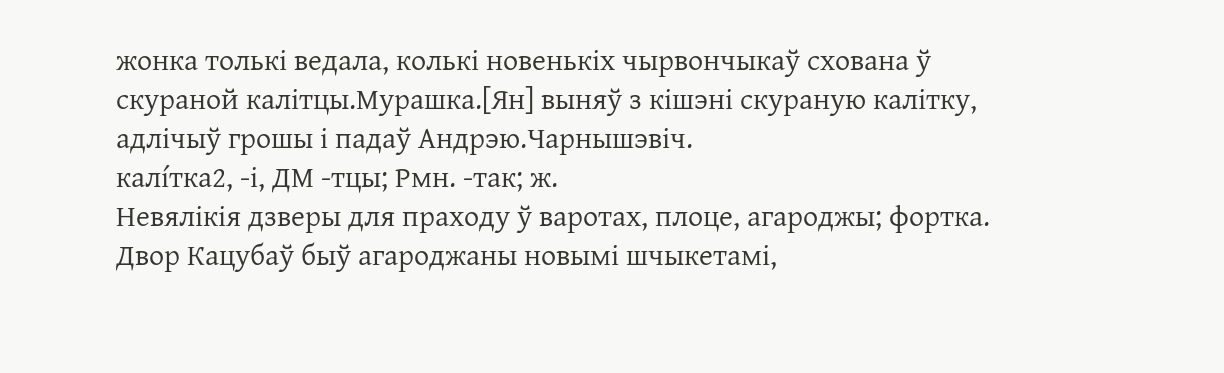жонка толькі ведала, колькі новенькіх чырвончыкаў схована ў скураной калітцы.Мурашка.[Ян] выняў з кішэні скураную калітку, адлічыў грошы і падаў Андрэю.Чарнышэвіч.
калі́тка2, ‑і, ДМ ‑тцы; Рмн. ‑так; ж.
Невялікія дзверы для праходу ў варотах, плоце, агароджы; фортка. Двор Кацубаў быў агароджаны новымі шчыкетамі,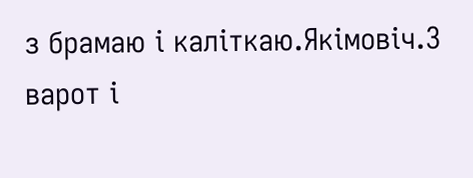з брамаю і каліткаю.Якімовіч.З варот і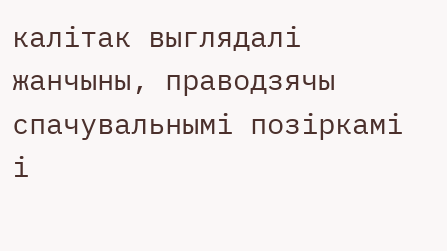калітак выглядалі жанчыны, праводзячы спачувальнымі позіркамі і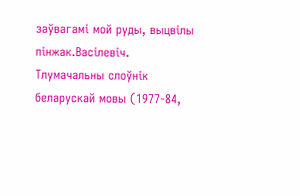заўвагамі мой руды, выцвілы пінжак.Васілевіч.
Тлумачальны слоўнік беларускай мовы (1977-84,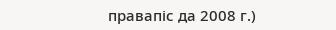правапіс да 2008 г.)